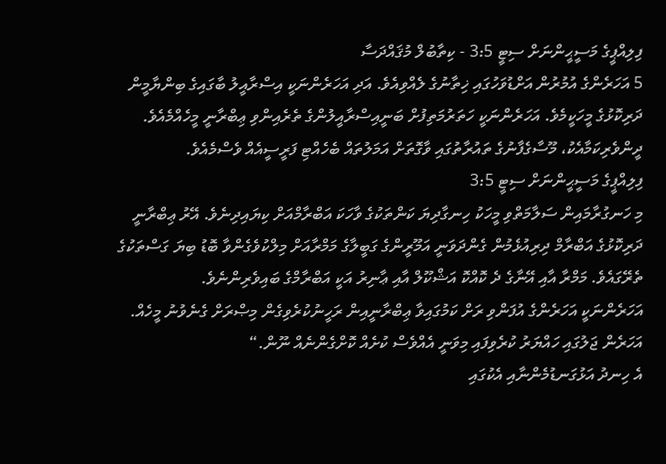ފިލިއްޕީގެ މަސީޙީންނަށް ސިޓީ 3:5 - ކިތާބުލް މުޤައްދަސާ
5 އަހަރެންގެ އުމުރުން އަށްޑުވަހުގައި ޚިތާނުގެ ލެއްވިއެވެ. އަދި އަހަރެންނަކީ އިސްރާއީލު ބާގައިގެ ބިންޔާމީން ދަރިކޮޅުގެ މީހަކީމެވެ. އަހަރެންނަކީ ހަތަރުމަތިފުށް ބަނީއިސްރާއީލުންގެ ތެރެއިންވި ޢިބްރާނީ މީހެއްމެއެވެ. ދީންވެރިކަމާއެކު، މޫސާގެފާނުގެ ތައުރާތުގައި ވާގޮތަށް އަމަލުތައް ބެހެއްޓި ފަރީސީއެއް ވެސްމެއެވެ.
ފިލިއްޕީގެ މަސީޙީންނަށް ސިޓީ 3:5
މި ހަނގުރާމައިން ސަލާމަތްވި މީހަކު ހިނގާދިޔަ ކަންތަކުގެ ވާހަކަ އަބްރާމްއަށް ކިޔައިދިނެވެ. އޭރު ޢިބްރާނީ ދަރިކޮޅުގެ އަބްރާމް ދިރިއުޅެމުން ގެންދަވަނީ އަމޫރީންގެ ގަބީލާގެ މަމްރާއަށް މިލްކުވެގެންވާ ބޮޑު ބިޔަ ގަސްތަކުގެ ތެރޭގައެވެ. މަމްރާ އާއި އޭނާގެ ދެ ކޮއްކޮ އަޝްކޫލް އާއި ޢާނިރު އަކީ އަބްރާމްގެ ބައިވެރިންނެވެ.
އަހަރެންނަކީ އަހަރެންގެ އުފަންވި ރަށް ކަމުގައިވާ ޢިބްރާނީއިން ރަހީނުކުރެވިގެން މިޞްރަށް ގެނެވުނު މީހެއް. އަހަރެން ޖަލުގައި ހައްޔަރު ކުރެވިފައި މިވަނީ އެއްވެސް ކުށެއް ކޮށްގެންނެއް ނޫން.“
އެ ހިނދު އަޅުގަނޑުމެންނާއި އެކުގައި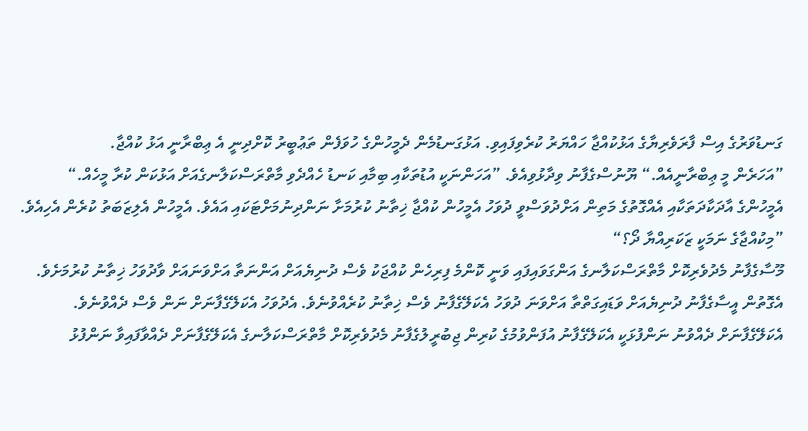ގަނޑުވަރުގެ އިސް ފާރަވެރިޔާގެ އަޅުކުއްޖާ ހައްޔަރު ކުރެވިފައިވި. އަޅުގަނޑުމެން ދެމީހުންގެ ހުވަފެން ތަޢުބީރު ކޮށްދިނީ އެ ޢިބްރާނީ އަޅު ކުއްޖާ.
”އަހަރެން މީ ޢިބްރާނީއެއް.“ ޔޫނުސްގެފާނު ވިދާޅުވިއެވެ. ”އަހަންނަކީ އުޑުތަކާއި ބިމާއި ކަނޑު ހެއްދެވި މާތްރަސްކަލާނގެއަށް އަޅުކަން ކުރާ މީހެއް.“
އެމީހުންގެ އާދަކާދަތަކާއި އެއްގޮތުގެ މަތިން އަށްދުވަސްވީ ދުވަހު އެމީހުން ކުއްޖާ ޚިތާނު ކުރުމަށާ ނަންދިނުމަށްޓަކައި އައެވެ. އެމީހުން އެލިޒަބަތު ކުރެން އެހިއެވެ. ”މިކުއްޖާގެ ނަމަކީ ޒަކަރިއްޔާ ދޯ؟“
މޫސާގެފާނު މެދުވެރިކޮށް މާތްރަސްކަލާނގެ އަންގަވައިފައި ވަނީ ކޮންމެ ފިރިހެން ކުއްޖަކު ވެސް ދުނިޔެއަށް އަންނަތާ އަށްވަނައަށް ވާދުވަހު ޚިތާނު ކުރުމަށެވެ. އެގޮތުން އީސާގެފާނު ދުނިޔެއަށް ވަޑައިގަތްތާ އަށްވަނަ ދުވަހު އެކަލޭގެފާނު ވެސް ޚިތާނު ކުރެއްވުނެވެ. އެދުވަހު އެކަލޭގެފާނަށް ނަން ވެސް ދެއްވުނެވެ. އެކަލޭގެފާނަށް ދެއްވުނު ނަންފުޅަކީ އެކަލޭގެފާނު އުފަންވުމުގެ ކުރިން ޖިބުރީލުގެފާނު މެދުވެރިކޮށް މާތްރަސްކަލާނގެ އެކަލޭގެފާނަށް ދެއްވާފައިވާ ނަންފުޅު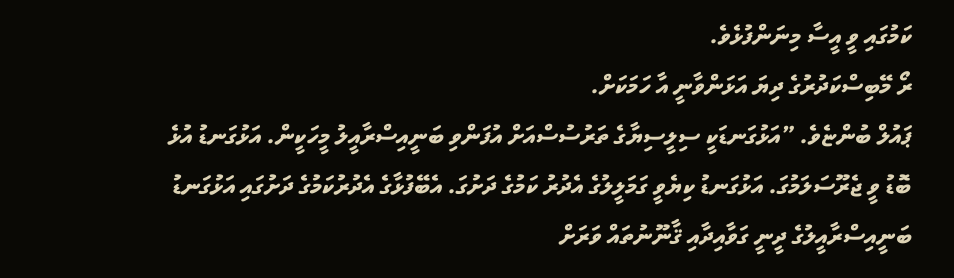ކަމުގައި ވީ އީސާ މިނަންފުޅެވެ.
ރޯ މޭބިސްކަދުރުގެ ދިޔަ އަޅަންވާނީ އާ ހަމަކަށް.
ޕައުލް ބުންޏެވެ. ”އަޅުގަނޑަކީ ސިލީސިޔާގެ ތަރުސުސްއަށް އުފަންވި ބަނީއިސްރާއީލު މީހަކީން. އަޅުގަނޑު އުޅެ ބޮޑު ވީ ޖެރޫސަލަމުގަ. އަޅުގަނޑު ކިޔެވީ ގަމަލީލުގެ އެދުރު ކަމުގެ ދަށުގަ. އެބޭފުޅާގެ އެދުރުކަމުގެ ދަށުގައި އަޅުގަނޑު ބަނީއިސްރާއީލުގެ ދީނީ ގަވާއިދާއި ޤާނޫނުތައް ވަރަށް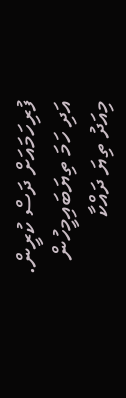ފުރިހަމައަށް ދަސް ކުރީން. އަދި ހަމަ ތިޔަބައިމީހުން މިއަދު ތިޔަ ދައްކާ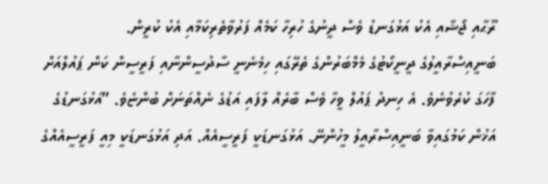ރޫޙާއި ޖޯޝާއި އެކު އަޅުގަނޑު ވެސް ދީނުގެ ހުރިހާ ކަމެއް ފަރުވާތެރިކަމާއި އެކު ކުރީން.
ބަނީއިސްރާއީލުގެ ދީނީކޯޓުގެ މެމްބަރުންގެ ތެރޭގައި ހިމެނެނީ ސާދުސީންނާއި ފަރީސީން ކަން ޕައުލްއަށް ފާހަގަ ކުރެވުނެވެ. އެ ހިނދު ޕައުލް ވީހާ ވެސް ބާރެއް ލާފައި އަޑުގެ ނެއްތަނަށް ބުންޏެވެ. ”އަޅުގަނޑުގެ އަޚުން ކަމުގައިވާ ބަނީއިސްރާއީލު މީހުންނޭ. އަޅުގަނޑަކީ ފަރީސީއެއް. އަދި އަޅުގަނޑަކީ މިއީ ފަރީސީއެއްގެ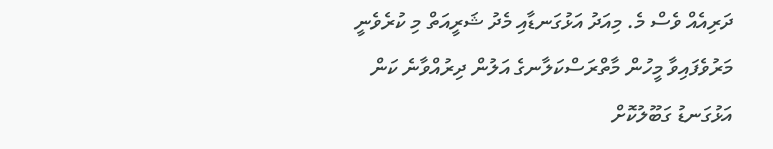ދަރިއެއް ވެސް މެ. މިއަދު އަޅުގަނޑާއި މެދު ޝަރީއަތް މި ކުރެވެނީ މަރުވެފައިވާ މީހުން މާތްރަސްކަލާނގެ އަލުން ދިރުއްވާނެ ކަން އަޅުގަނޑު ގަބޫލުކޮށް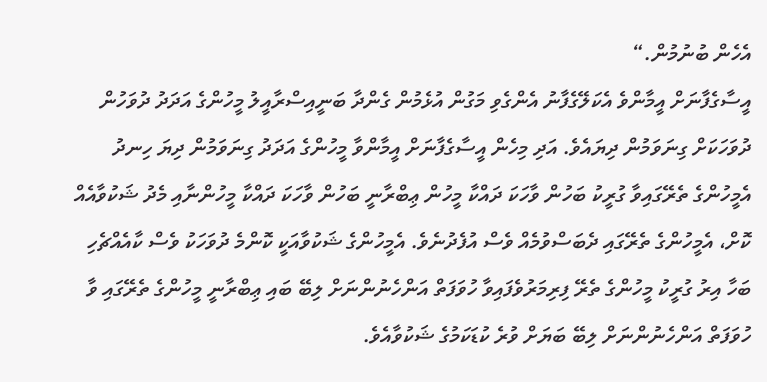އެހެން ބުނުމުން.“
އީސާގެފާނަށް އީމާންވެ އެކަލޭގެފާނު އެންގެވި މަގުން އުޅެމުން ގެންދާ ބަނީއިސްރާއީލު މީހުންގެ އަދަދު ދުވަހުން ދުވަހަކަށް ގިނަވަމުން ދިޔައެވެ. އަދި މިހެން އީސާގެފާނަށް އީމާންވާ މީހުންގެ އަދަދު ގިނަވަމުން ދިޔަ ހިނދު އެމީހުންގެ ތެރޭގައިވާ ގުރީކު ބަހުން ވާހަކަ ދައްކާ މީހުން ޢިބްރާނީ ބަހުން ވާހަކަ ދައްކާ މީހުންނާއި މެދު ޝަކުވާއެއް ކޮށް، އެމީހުންގެ ތެރޭގައި ދެބަސްވުމެއް ވެސް އުފެދުނެވެ. އެމީހުންގެ ޝަކުވާއަކީ ކޮންމެ ދުވަހަކު ވެސް ކާއެއްޗެހި ބަހާ އިރު ގުރީކު މީހުންގެ ތެރޭ ފިރިމަރުވެފައިވާ ހުވަފަތް އަންހެނުންނަށް ލިބޭ ބައި ޢިބްރާނީ މީހުންގެ ތެރޭގައި ވާ ހުވަފަތް އަންހެނުންނަށް ލިބޭ ބަޔަށް ވުރެ ކުޑަކަމުގެ ޝަކުވާއެވެ.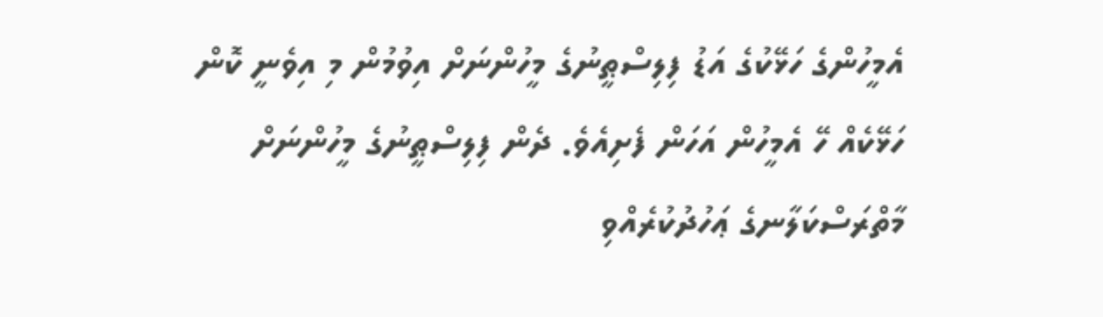އެމީހުންގެ ހަޅޭކުގެ އަޑު ފިލިސްޠީނުގެ މީހުންނަށް އިވުމުން މި އިވެނީ ކޮން ހަޅޭކެއް ހޭ އެމީހުން އަހަން ފެށިއެވެ. ދެން ފިލިސްޠީނުގެ މީހުންނަށް މާތްރަސްކަލާނގެ ޢަހުދުކުރެއްވި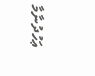ޢަހުދުނާމާ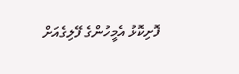ފޮށިކޮޅު އެމީހުންގެ ފޭލިގެއަށް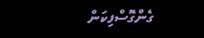ގެންގޮސްފިކަން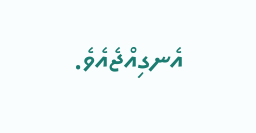އެނގިއްޖެއެވެ.